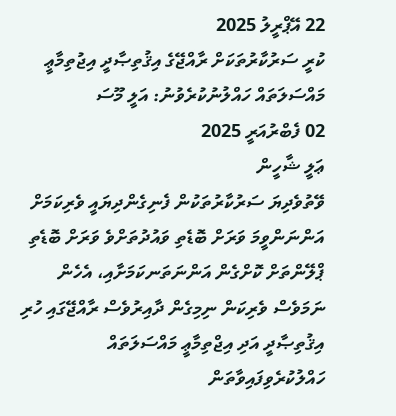22 އޭޕްރީލު 2025
ކުރީ ސަރުކާރުތަކަށް ރާއްޖޭގެ އިޤުތިޞާދީ އިޖުތިމާޢީ މައްސަލަތައް ހައްލުނުކުރެވުނު: އަލީ މޫސަ
02 ފެބްރުއަރީ 2025
ޢަލީ ޝާހީން
ވޭތުވެދިޔަ ސަރުކާރުތަކުން ފެނިގެންދިޔައީ ވެރިކަމަށް އަންނަންވީމަ ވަރަށް ބޮޑެތި ވައުދުތަށްވެ ވަރަށް ބޮޑެތި ޕްލޭންތަށް ކޮށްގެން އަންނަތަނކަމަށާއި، އެހެން ނަމަވެސް ވެރިކަން ނިމިގެން ދާއިރުވެސް ރާއްޖޭގައި ހުރި އިޤުތިޞާދީ އަދި އިޖްތިމާޢީ މައްސަލަތައް ހައްލުކުރެވިފައިވާތަން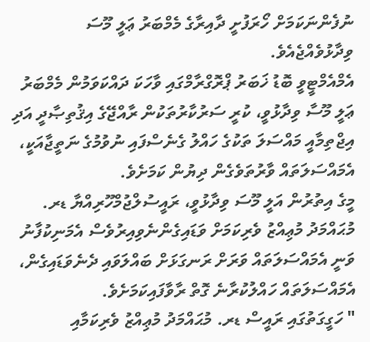ނުފެންނަކަމަށް ހޯރަފުށީ ދާއިރާގެ މެމްބަރު ޢަލީ މޫސަ ވިދާޅުވެއްޖެއެވެ.
އެމްއެމްޓީވީ ބޮޑު ޚަބަރު ޕްރޮގްރާމްގައި ވާހަކަ ދައްކަވަމުން މެމްބަރު ޢަލީ މޫސާ ވިދާޅުވީ، ކުރީ ސަރުކާރުތަކުން ރާއްޖޭގެ އިޤުތިޞާދީ އަދި އިޖްތިމާއީ މައްސަލަ ތަކުގެ ހައްލު ގެނެސްފައި ނުވުމުގެ ނަތީޖާއަކީ، އެމައްސަލަތައް ވާރުތަވެގެން ދިޔުން ކަމަށެވެ.
މީގެ އިތުރުން އަލީ މޫސަ ވިދާޅުވީ، ރައީސުލްޖުމްހޫރިއްޔާ ޑރ. މުޙައްމަދު މުޢިއްޒު ވެރިކަމަށް ވަޑައިގެންނެވިއިރުވެސް އެމަނިކުފާނު ވަނީ އެމައްސަލަތައް ވަރަށް ރަނގަޅަށް ބައްލަވައި ދެނެވަޑައިގެން،  އެމައްސަލަތައް ހައްލުކުރާނެ ގޮތް ރާވާފައިކަމަށެވެ.
" ހަގީގަތުގައި ރައީސް ޑރ. މުޙައްމަދު މުޢިއްޒު ވެރިކަމާއި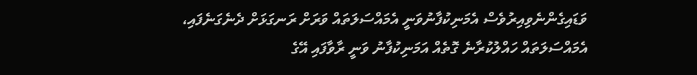ވަޑައިގެންނެވިއިރުވެސް އެމަނިކުފާނުވަނީ އެމައްސަލަތައް ވަރަށް ރަނގަޅަށް ދެނެގަނެފައި، އެމައްސަލަތައް ހައްލުކުރާނެ ގޮތެއް އަމަނިކުފާނު ވަނީ ރާވާފައި އޭގެ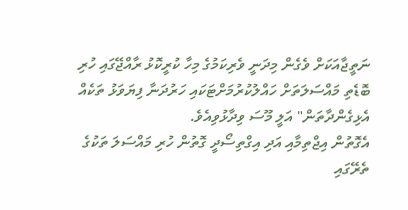ނަތީޖާއަކަށް ވެގެން މިދަނީ ވެރިކަމުގެ މިހާ ކުރީކޮޅު ރާއްޖޭގައި ހުރި ބޮޑެތި މައްސަލަތަށް ހައްލުކުރުމަށްޓަކައި ހަރުދަނާ ފިޔަވަޅު ތަކެއް އެޅިގެންދާތަން" އަލީ މޫސަ ވިދާޅުވިއެވެ.
އެގޮތުން އިޖްތިމާއި އަދި އިގްތިސޯދީ ގޮތުން ހުރި މައްސަލަ ތަކުގެ ތެރޭގައި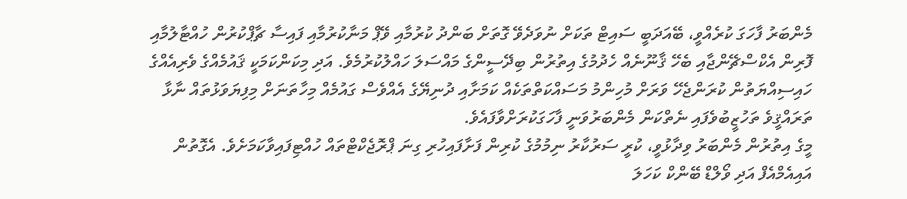މެންބަރު ފާހަގަ ކުރެއްވީ، ބޭއަދަބީ ސައިޓް ތަކަށް ނުވަދެވޭ ގޮތަށް ބަންދު ކުރުމާއި ވޭޕް މަނާކުރުމާއި ފައިސާ ޗާޕްކުރުން ހުއްޓާލުމާއި ފޮރިން އެކްސްޗޭންޖާއި ބެހޭ ޤާނޫނެއް ހެދުމުގެ އިތުރުން ބިދޭސީންގެ މައްސަލަ ހައްލުކުރުމެވެ. އަދި މިކަންކަމަކީ ޤައުމެއްގެ ވެރިއެއްގެ ހައިސިއްޔަތުން ކުރަންޖެހޭ ވަރަށް މުހިންމު މަސައްކަތްތަކެއް ކަމަށާއި ދުނިޔޭގެ އެއްވެސް ގައުމެއް މިހާތަނަށް މިފިޔަވަޅުތައް ނާޅާ ތަރައްޤީވެ ތަހުޒީބުވެފައި ނެތްކަން މެންބަރުވަނީ ފާހަގަކުރަށްވާފައެވެ.
މީގެ އިތުރުން މެންބަރު ވިދާޅުވީ، ކުރީ ސަރުކާރު ނިމުމުގެ ކުރިން ފަށާފައިހުރި ގިނަ ޕްރޮޖެކްޓްތައް ހުއްޓިފައިވާކަމަށެވެ. އެގޮތުން އައިއެމްއެފް އަދި ވޯލްޑް ބޭންކް ކަހަލަ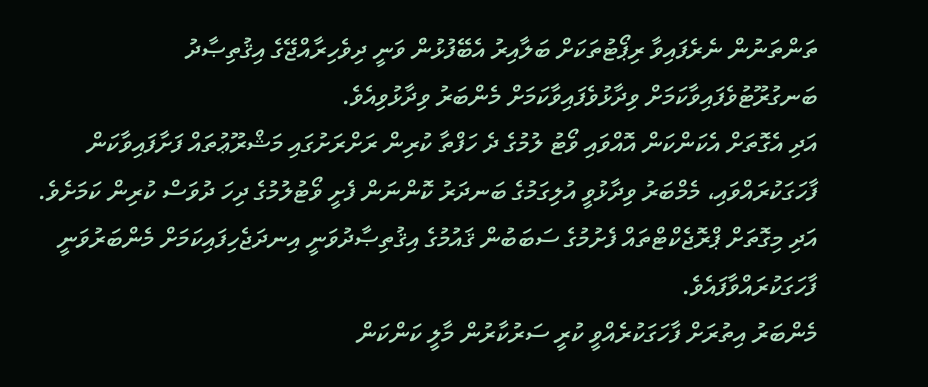ތަންތަނުން ނެރެފައިވާ ރިޕޯޓުތަކަށް ބަލާއިރު އެބޭފުޅުން ވަނީ ދިވެހިރާއްޖޭގެ އިޤުތިޞާދު ބަނގުރޫޓުވެފައިވާކަމަށް ވިދާޅުވެފައިވާކަމަށް މެންބަރު ވިދާޅުވިއެވެ.
އަދި އެގޮތަށް އެކަންކަން އޮއްވައި ވޯޓު ލުމުގެ ދެ ހަފްތާ ކުރިން ރަށްރަށުގައި މަޝްރޫޢުތައް ފަށާފައިވާކަން ފާހަގަކުރައްވައި، މެމްބަރު ވިދާޅުވީ އުލިގަމުގެ ބަނދަރު ކޮންނަން ފެށީ ވޯޓުލުމުގެ ދިހަ ދުވަސް ކުރިން ކަމަށެވެ. އަދި މިގޮތަށް ޕްރޮޖެކްޓްތައް ފެށުމުގެ ސަބަބުން ޤައުމުގެ އިޤުތިޞާދުވަނީ އިނދަޖެހިފައިކަމަށް މެންބަރުވަނީ ފާހަގަކުރައްވާފައެވެ.
މެންބަރު އިތުރަށް ފާހަގަކުރެއްވީ ކުރީ ސަރުކާރުން މާލީ ކަންކަން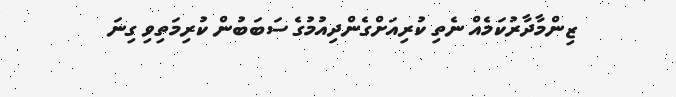ޒިންމާދާރުކަމެއް ނެތި ކުރިއަށްގެންދިއުމުގެ ސަބަބުން ކުރިމަތިވި ގިނަ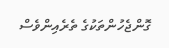ގޮންޖެހުންތަކުގެ ތެރެއިންވެސް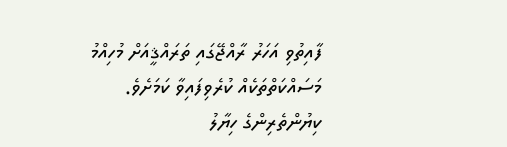ފާއިތުވި އަހަރު ރާއްޖޭގައި ތަރައްޤީއަށް މުހިއްމު މަސައްކަތްތަކެއް ކުރެވިފައިވާ ކަމަށެވެ.
ކިޔުންތެރިންގެ ހިޔާލު